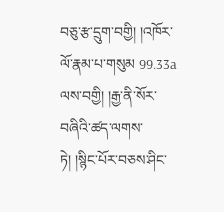བཅུ་རྩ་དྲུག་བགྱི། །འཁོར་ལོ་རྣམ་པ་གསུམ 99.33a ལས་བགྱི། །རྒྱ་ནི་སོར་བཞིའི་ཚད་ལགས་ཏེ། །སྙིང་པོར་བཅས་ཤིང་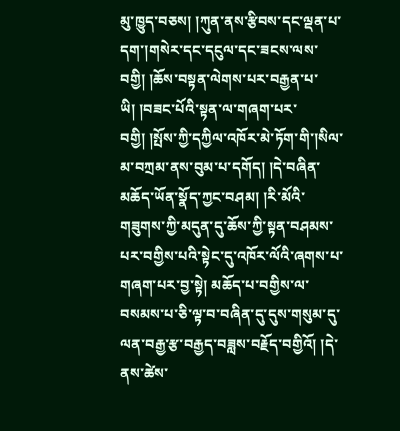མུ་ཁྱུད་བཅས། །ཀུན་ནས་རྩིབས་དང་ལྡན་པ་དག་།གསེར་དང་དངུལ་དང་ཟངས་ལས་བགྱི། །ཆོས་བསྟན་ལེགས་པར་བརྒྱན་པ་ཡི། །བཟང་པོའི་སྟན་ལ་གཞག་པར་བགྱི། །སྤོས་ཀྱི་དཀྱིལ་འཁོར་མེ་ཏོག་གི་།སིལ་མ་བཀྲམ་ནས་བུམ་པ་དགོད། །དེ་བཞིན་མཆོད་ཡོན་སྣོད་ཀྱང་བཤམ། །རི་མོའི་གཟུགས་ཀྱི་མདུན་དུ་ཆོས་ཀྱི་སྟན་བཤམས་པར་བགྱིས་པའི་སྟེང་དུ་འཁོར་ལོའི་ཞགས་པ་གཞག་པར་བྱ་སྟེ། མཆོད་པ་བགྱིས་ལ་བསམས་པ་ཅི་ལྟ་བ་བཞིན་དུ་དུས་གསུམ་དུ་ལན་བརྒྱ་རྩ་བརྒྱད་བཟླས་བརྗོད་བགྱིའོ། །དེ་ནས་ཚེས་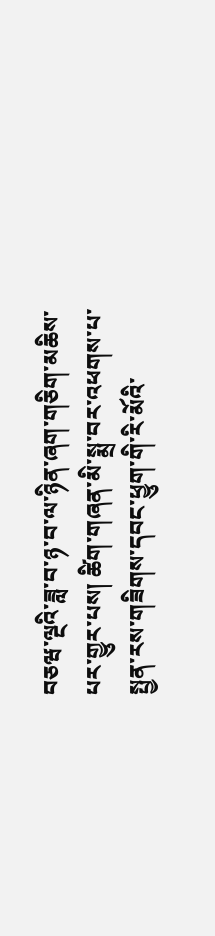བཅཝ་ལྔའི་ཟླ་བ་ཉ་བ་ལ་ཉིན་ཞག་གཅིག་མཆིས་པར་གྱུར་པས། ཚིག་གཞན་མི་སྨྲ་བར་འཕགས་པ་སྤྱན་རས་གཟིགས་དབང་ཕྱུག་གི་རི་མོའི་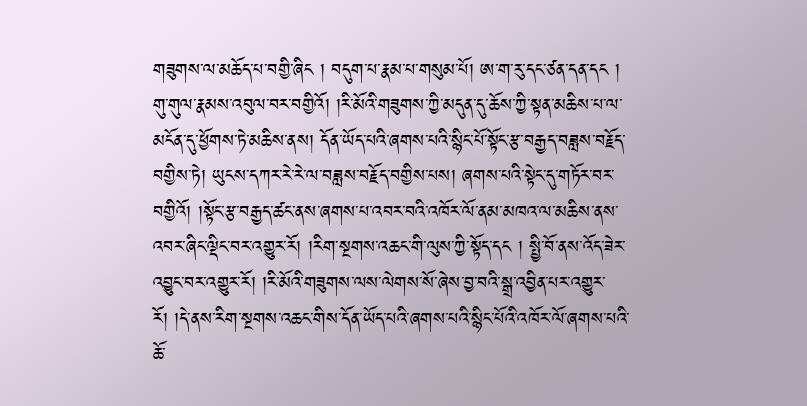གཟུགས་ལ་མཆོད་པ་བགྱི་ཞིང ། བདུག་པ་རྣམ་པ་གསུམ་པོ། ཨ་ག་རུ་དང་ཙན་དན་དང ། གུ་གུལ་རྣམས་འབུལ་བར་བགྱིའོ། །རི་མོའི་གཟུགས་ཀྱི་མདུན་དུ་ཆོས་ཀྱི་སྟན་མཆིས་པ་ལ་མངོན་དུ་ཕྱོགས་ཏེ་མཆིས་ནས། དོན་ཡོད་པའི་ཞགས་པའི་སྙིང་པོ་སྟོང་རྩ་བརྒྱད་བཟླས་བརྗོད་བགྱིས་ཏེ། ཡུངས་དཀར་རེ་རེ་ལ་བཟླས་བརྗོད་བགྱིས་པས། ཞགས་པའི་སྟེང་དུ་གཏོར་བར་བགྱིའོ། །སྟོང་རྩ་བརྒྱད་ཚང་ནས་ཞགས་པ་འབར་བའི་འཁོར་ལོ་ནམ་མཁའ་ལ་མཆིས་ནས་འབར་ཞིང་ལྡིང་བར་འགྱུར་རོ། །རིག་སྔགས་འཆང་གི་ལུས་ཀྱི་སྟོད་དང ། སྤྱི་བོ་ནས་འོད་ཟེར་འབྱུང་བར་འགྱུར་རོ། །རི་མོའི་གཟུགས་ལས་ལེགས་སོ་ཞེས་བྱ་བའི་སྒྲ་འབྱིན་པར་འགྱུར་རོ། །དེ་ནས་རིག་སྔགས་འཆང་གིས་དོན་ཡོད་པའི་ཞགས་པའི་སྙིང་པོའི་འཁོར་ལོ་ཞགས་པའི་ཆོ་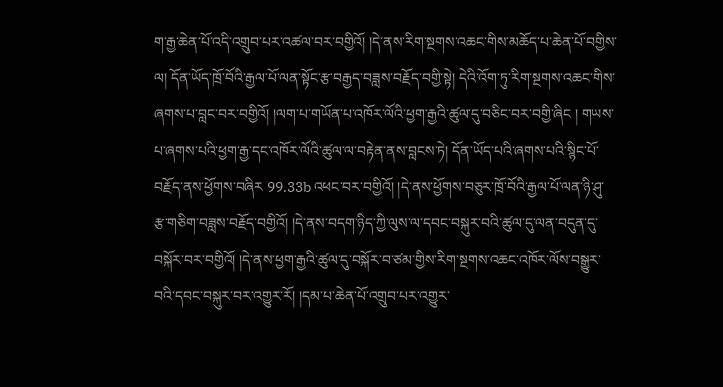ག་རྒྱ་ཆེན་པོ་འདི་འགྲུབ་པར་འཚལ་བར་བགྱིའོ། །དེ་ནས་རིག་སྔགས་འཆང་གིས་མཆོད་པ་ཆེན་པོ་བགྱིས་ལ། དོན་ཡོད་ཁྲོ་བོའི་རྒྱལ་པོ་ལན་སྟོང་རྩ་བརྒྱད་བཟླས་བརྗོད་བགྱི་སྟེ། དེའི་འོག་ཏུ་རིག་སྔགས་འཆང་གིས་ཞགས་པ་བླང་བར་བགྱིའོ། །ལག་པ་གཡོན་པ་འཁོར་ལོའི་ཕྱག་རྒྱའི་ཚུལ་དུ་བཅིང་བར་བགྱི་ཞིང ། གཡས་པ་ཞགས་པའི་ཕྱག་རྒྱ་དང་འཁོར་ལོའི་ཚུལ་ལ་བརྟེན་ནས་བླངས་ཏེ། དོན་ཡོད་པའི་ཞགས་པའི་སྙིང་པོ་བརྗོད་ནས་ཕྱོགས་བཞིར 99.33b འཕང་བར་བགྱིའོ། །དེ་ནས་ཕྱོགས་བཅུར་ཁྲོ་བོའི་རྒྱལ་པོ་ལན་ཉི་ཤུ་རྩ་གཅིག་བཟླས་བརྗོད་བགྱིའོ། །དེ་ནས་བདག་ཉིད་ཀྱི་ལུས་ལ་དབང་བསྐུར་བའི་ཚུལ་དུ་ལན་བདུན་དུ་བསྐོར་བར་བགྱིའོ། །དེ་ནས་ཕྱག་རྒྱའི་ཚུལ་དུ་བསྐོར་བ་ཙམ་གྱིས་རིག་སྔགས་འཆང་འཁོར་ལོས་བསྒྱུར་བའི་དབང་བསྐུར་བར་འགྱུར་རོ། །དམ་པ་ཆེན་པོ་འགྲུབ་པར་འགྱུར་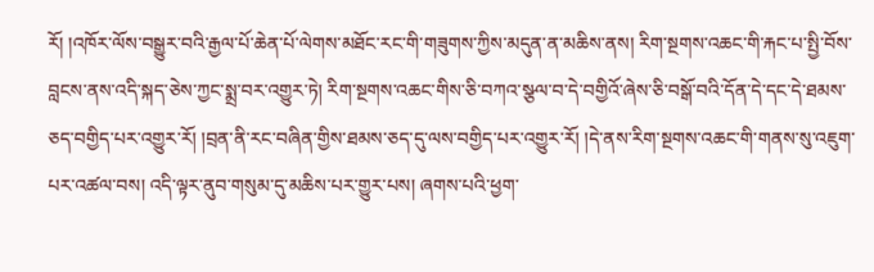རོ། །འཁོར་ལོས་བསྒྱུར་བའི་རྒྱལ་པོ་ཆེན་པོ་ལེགས་མཐོང་རང་གི་གཟུགས་ཀྱིས་མདུན་ན་མཆིས་ནས། རིག་སྔགས་འཆང་གི་རྐང་པ་སྤྱི་བོས་བླངས་ནས་འདི་སྐད་ཅེས་ཀྱང་སྨྲ་བར་འགྱུར་ཏེ། རིག་སྔགས་འཆང་གིས་ཅི་བཀའ་སྩལ་བ་དེ་བགྱིའོ་ཞེས་ཅི་བསྒོ་བའི་དོན་དེ་དང་དེ་ཐམས་ཅད་བགྱིད་པར་འགྱུར་རོ། །བྲན་ནི་རང་བཞིན་གྱིས་ཐམས་ཅད་དུ་ལས་བགྱིད་པར་འགྱུར་རོ། །དེ་ནས་རིག་སྔགས་འཆང་གི་གནས་སུ་འཇུག་པར་འཚལ་བས། འདི་ལྟར་ནུབ་གསུམ་དུ་མཆིས་པར་གྱུར་པས། ཞགས་པའི་ཕྱག་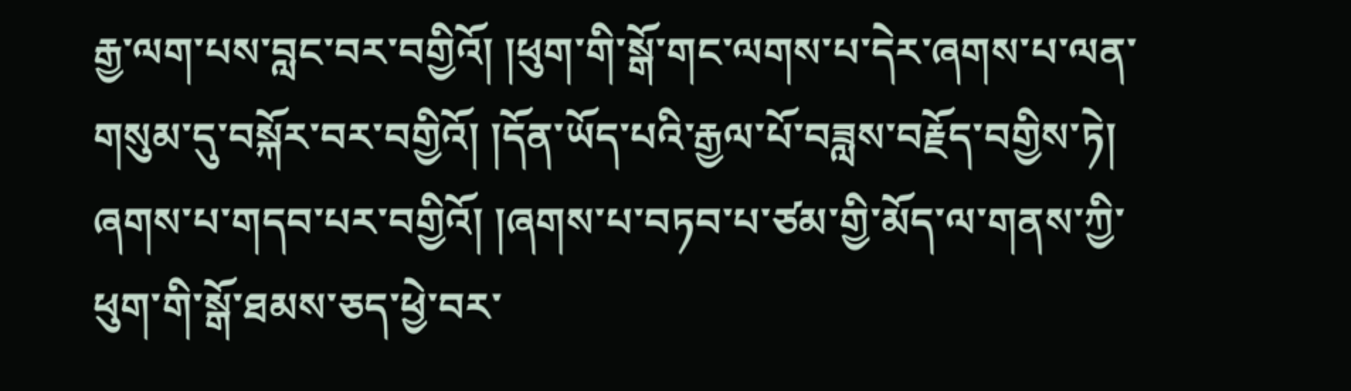རྒྱ་ལག་པས་བླང་བར་བགྱིའོ། །ཕུག་གི་སྒོ་གང་ལགས་པ་དེར་ཞགས་པ་ལན་གསུམ་དུ་བསྐོར་བར་བགྱིའོ། །དོན་ཡོད་པའི་རྒྱལ་པོ་བཟླས་བརྗོད་བགྱིས་ཏེ། ཞགས་པ་གདབ་པར་བགྱིའོ། །ཞགས་པ་བཏབ་པ་ཙམ་གྱི་མོད་ལ་གནས་ཀྱི་ཕུག་གི་སྒོ་ཐམས་ཅད་ཕྱེ་བར་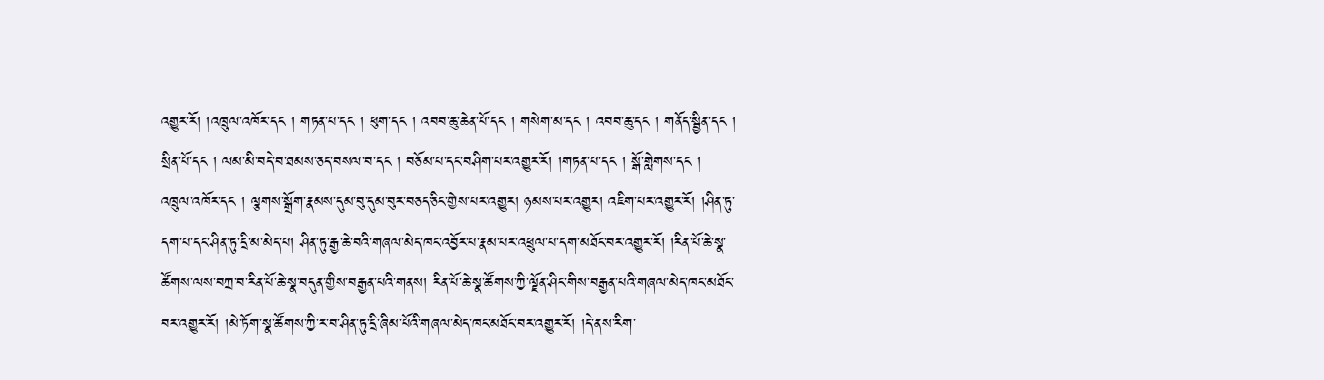འགྱུར་རོ། །འཁྲུལ་འཁོར་དང ། གཏན་པ་དང ། ཕུག་དང ། འབབ་ཆུ་ཆེན་པོ་དང ། གསེག་མ་དང ། འབབ་ཆུ་དང ། གནོད་སྦྱིན་དང ། སྲིན་པོ་དང ། ལམ་མི་བདེ་བ་ཐམས་ཅད་བསལ་བ་དང ། བཅོམ་པ་དང་བཤིག་པར་འགྱུར་རོ། །གཏན་པ་དང ། སྒོ་གླེགས་དང ། འཁྲུལ་འཁོར་དང ། ལྕགས་སྒྲོག་རྣམས་དུམ་བུ་དུམ་བུར་བཅད་ཅིང་གྱེས་པར་འགྱུར། ཉམས་པར་འགྱུར། འཇིག་པར་འགྱུར་རོ། །ཤིན་ཏུ་དག་པ་དང་ཤིན་ཏུ་དྲི་མ་མེད་པ། ཤིན་ཏུ་རྒྱ་ཆེ་བའི་གཞལ་མེད་ཁང་འབྱོར་པ་རྣམ་པར་འཕྲུལ་པ་དག་མཐོང་བར་འགྱུར་རོ། །རིན་པོ་ཆེ་སྣ་ཚོགས་ལས་བཀྲ་བ་རིན་པོ་ཆེ་སྣ་བདུན་གྱིས་བརྒྱན་པའི་གནས། རིན་པོ་ཆེ་སྣ་ཚོགས་ཀྱི་ལྗོན་ཤིང་གིས་བརྒྱན་པའི་གཞལ་མེད་ཁང་མཐོང་བར་འགྱུར་རོ། །མེ་ཏོག་སྣ་ཚོགས་ཀྱི་ར་བ་ཤིན་ཏུ་དྲི་ཞིམ་པོའི་གཞལ་མེད་ཁང་མཐོང་བར་འགྱུར་རོ། །དེ་ནས་རིག་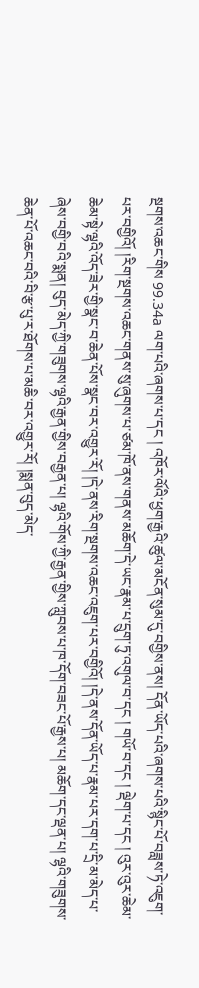སྔགས་འཆང་གིས 99.34a ལག་པའི་ཞགས་པ་དང ། འཁོར་ལོའི་ཕྱག་རྒྱའི་ཚུལ་མངོན་སུམ་དུ་བགྱིས་ནས། དོན་ཡོད་པའི་ཞགས་པའི་སྙིང་པོ་བཟླས་ཏེ་འཇུག་པར་བགྱིའོ། །རིག་སྔགས་འཆང་གནས་སུ་ཞུགས་པ་ཙམ་ཁོ་ནས་གནས་མཆོག་དེ་ཡང་རྣམ་པ་དྲུག་ཏུ་འགུལ་བ་དང ། གཡོ་བ་དང ། ལྡེག་པ་དང ། འུར་འུར་ཆེམ་ཆེམ་སྟེ་ལྷའི་འོད་ཟེར་གྱི་སྣང་བ་ཆེན་པོས་སྣང་བར་འགྱུར་རོ། །དེ་ནས་རིག་སྔགས་འཆང་འཇུག་པར་བགྱིའོ། །དེ་ནས་དོན་ཡོད་པ་རྣམ་པར་དག་པ་དྲི་མ་མེད་པ་ཞེས་བགྱི་བའི་སྨན། བུད་མེད་ཀྱི་གཟུགས་ལྷའི་རྒྱན་གྱིས་བརྒྱན་པ། ལྷའི་གོས་ཀྱི་རྒྱན་གྱིས་ཀླུབས་པ་ཁ་དོག་བཟང་པོ་རྒྱས་པ། མཆོག་དང་ལྡན་པ། ལྷའི་གཟུགས་ཆེན་པོ་འཆང་བའི་བི་རྩ་པུ་ར་ཐོགས་པ་མཆི་བར་འགྱུར་རོ། །སྨན་བུད་མེད་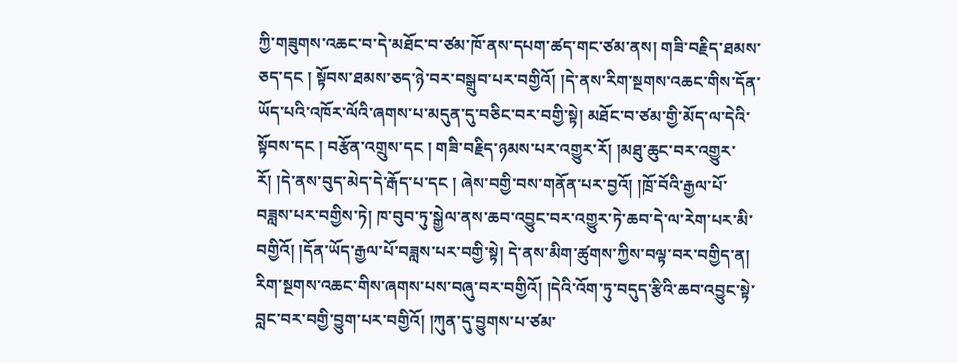ཀྱི་གཟུགས་འཆང་བ་དེ་མཐོང་བ་ཙམ་ཁོ་ནས་དཔག་ཚད་གང་ཙམ་ནས། གཟི་བརྗིད་ཐམས་ཅད་དང ། སྟོབས་ཐམས་ཅད་ཉེ་བར་བསྒྲུབ་པར་བགྱིའོ། །དེ་ནས་རིག་སྔགས་འཆང་གིས་དོན་ཡོད་པའི་འཁོར་ལོའི་ཞགས་པ་མདུན་དུ་བཅིང་བར་བགྱི་སྟེ། མཐོང་བ་ཙམ་གྱི་མོད་ལ་དེའི་སྟོབས་དང ། བརྩོན་འགྲུས་དང ། གཟི་བརྗིད་ཉམས་པར་འགྱུར་རོ། །མཐུ་ཆུང་བར་འགྱུར་རོ། །དེ་ནས་བུད་མེད་དེ་རྒོད་པ་དང ། ཞེས་བགྱི་བས་གནོན་པར་བྱའོ། །ཁྲོ་བོའི་རྒྱལ་པོ་བཟླས་པར་བགྱིས་ཏེ། ཁ་བུབ་ཏུ་སྒྱེལ་ནས་ཆབ་འབྱུང་བར་འགྱུར་ཏེ་ཆབ་དེ་ལ་རེག་པར་མི་བགྱིའོ། །དོན་ཡོད་རྒྱལ་པོ་བཟླས་པར་བགྱི་སྟེ། དེ་ནས་མིག་ཚུགས་ཀྱིས་བལྟ་བར་བགྱིད་ན། རིག་སྔགས་འཆང་གིས་ཞགས་པས་བཞུ་བར་བགྱིའོ། །དེའི་འོག་ཏུ་བདུད་རྩིའི་ཆབ་འབྱུང་སྟེ་བླང་བར་བགྱི་བྱུག་པར་བགྱིའོ། །ཀུན་དུ་བྱུགས་པ་ཙམ་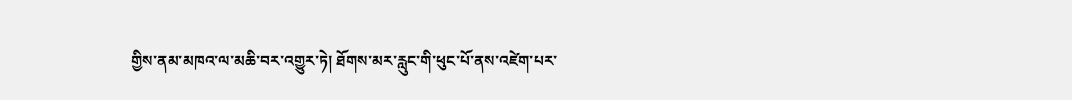གྱིས་ནམ་མཁའ་ལ་མཆི་བར་འགྱུར་ཏེ། ཐོགས་མར་རླུང་གི་ཕུང་པོ་ནས་འཛེག་པར་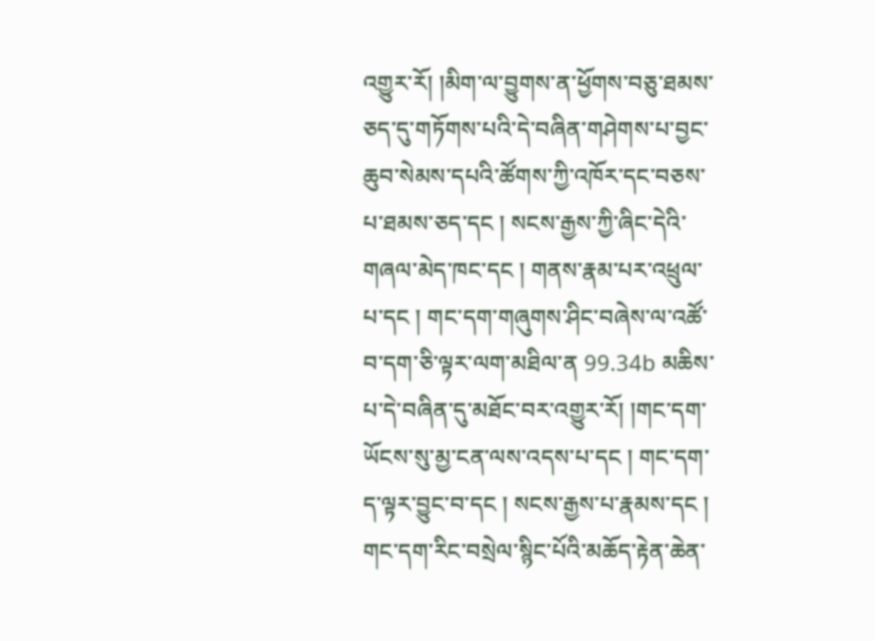འགྱུར་རོ། །མིག་ལ་བྱུགས་ན་ཕྱོགས་བཅུ་ཐམས་ཅད་དུ་གཏོགས་པའི་དེ་བཞིན་གཤེགས་པ་བྱང་ཆུབ་སེམས་དཔའི་ཚོགས་ཀྱི་འཁོར་དང་བཅས་པ་ཐམས་ཅད་དང ། སངས་རྒྱས་ཀྱི་ཞིང་དེའི་གཞལ་མེད་ཁང་དང ། གནས་རྣམ་པར་འཕྲུལ་པ་དང ། གང་དག་གཞུགས་ཤིང་བཞེས་ལ་འཚོ་བ་དག་ཅི་ལྟར་ལག་མཐིལ་ན 99.34b མཆིས་པ་དེ་བཞིན་དུ་མཐོང་བར་འགྱུར་རོ། །གང་དག་ཡོངས་སུ་མྱ་ངན་ལས་འདས་པ་དང ། གང་དག་ད་ལྟར་བྱུང་བ་དང ། སངས་རྒྱས་པ་རྣམས་དང ། གང་དག་རིང་བསྲེལ་སྙིང་པོའི་མཆོད་རྟེན་ཆེན་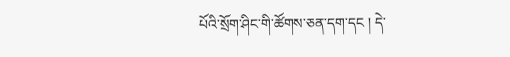པོའི་སྲོག་ཤིང་གི་ཚོགས་ཅན་དག་དང ། དེ་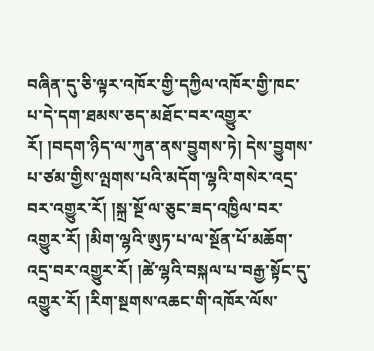བཞིན་དུ་ཅི་ལྟར་འཁོར་གྱི་དཀྱིལ་འཁོར་གྱི་ཁང་པ་དེ་དག་ཐམས་ཅད་མཐོང་བར་འགྱུར་རོ། །བདག་ཉིད་ལ་ཀུན་ནས་བྱུགས་ཏེ། དེས་བྱུགས་པ་ཙམ་གྱིས་ལྤགས་པའི་མདོག་ལྷའི་གསེར་འདྲ་བར་འགྱུར་རོ། །སྐྲ་སྔོ་ལ་ཅུང་ཟད་འཁྱིལ་བར་འགྱུར་རོ། །མིག་ལྷའི་ཨུཏ་པ་ལ་སྔོན་པོ་མཆོག་འདྲ་བར་འགྱུར་རོ། །ཚེ་ལྷའི་བསྐལ་པ་བརྒྱ་སྟོང་དུ་འགྱུར་རོ། །རིག་སྔགས་འཆང་གི་འཁོར་ལོས་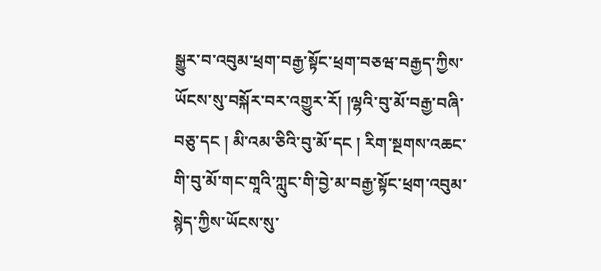སྒྱུར་བ་འབུམ་ཕྲག་བརྒྱ་སྟོང་ཕྲག་བཅཝ་བརྒྱད་ཀྱིས་ཡོངས་སུ་བསྐོར་བར་འགྱུར་རོ། །ལྷའི་བུ་མོ་བརྒྱ་བཞི་བཅུ་དང ། མི་འམ་ཅིའི་བུ་མོ་དང ། རིག་སྔགས་འཆང་གི་བུ་མོ་གང་གཱའི་ཀླུང་གི་བྱེ་མ་བརྒྱ་སྟོང་ཕྲག་འབུམ་སྙེད་ཀྱིས་ཡོངས་སུ་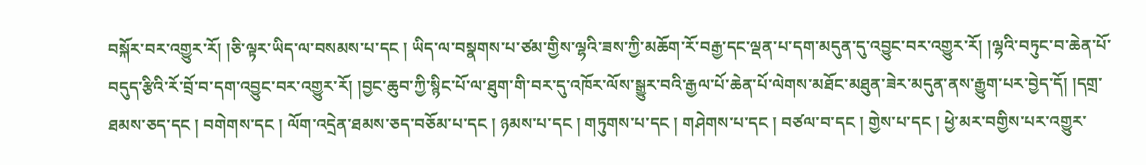བསྐོར་བར་འགྱུར་རོ། །ཅི་ལྟར་ཡིད་ལ་བསམས་པ་དང ། ཡིད་ལ་བསྣགས་པ་ཙམ་གྱིས་ལྷའི་ཟས་ཀྱི་མཆོག་རོ་བརྒྱ་དང་ལྡན་པ་དག་མདུན་དུ་འབྱུང་བར་འགྱུར་རོ། །ལྷའི་བཏུང་བ་ཆེན་པོ་བདུད་རྩིའི་རོ་བྲོ་བ་དག་འབྱུང་བར་འགྱུར་རོ། །བྱང་ཆུབ་ཀྱི་སྙིང་པོ་ལ་ཐུག་གི་བར་དུ་འཁོར་ལོས་སྒྱུར་བའི་རྒྱལ་པོ་ཆེན་པོ་ལེགས་མཐོང་མཐུན་ཟེར་མདུན་ནས་རྒྱུག་པར་བྱེད་དོ། །དགྲ་ཐམས་ཅད་དང ། བགེགས་དང ། ལོག་འདྲེན་ཐམས་ཅད་བཅོམ་པ་དང ། ཉམས་པ་དང ། གཏུགས་པ་དང ། གཤེགས་པ་དང ། བཙལ་བ་དང ། གྱེས་པ་དང ། ཕྱེ་མར་བགྱིས་པར་འགྱུར་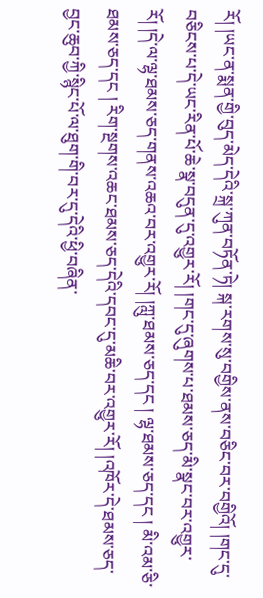རོ། །ཡང་ན་སྨན་གྱི་བུད་མེད་དེའི་སྐྲ་ཀུན་བཏོན་ཏེ། སྐ་རགས་སུ་བགྱིས་ནས་བཅིང་བར་བགྱིའོ། །གང་དུ་བཅིངས་པ་དེ་ཡང་རིན་པོ་ཆེ་སྣ་བདུན་དུ་འགྱུར་རོ། །གང་དུ་ཞུགས་པ་ཐམས་ཅད་མི་སྣང་བར་འགྱུར་རོ། །དེ་ལ་ལྷ་ཐམས་ཅད་གནས་འཆའ་བར་འགྱུར་རོ། །ཀླུ་ཐམས་ཅད་དང ། ལྷ་ཐམས་ཅད་དང ། མི་འམ་ཅི་ཐམས་ཅད་དང ། རིག་སྔགས་འཆང་ཐམས་ཅད་དེའི་དབང་དུ་མཆི་བར་འགྱུར་རོ། །འཁོར་དེ་ཐམས་ཅད་བྱང་ཆུབ་ཀྱི་སྙིང་པོ་ལ་ཐུག་གི་བར་དུ་དེའི་ཕྱི་བཞིན་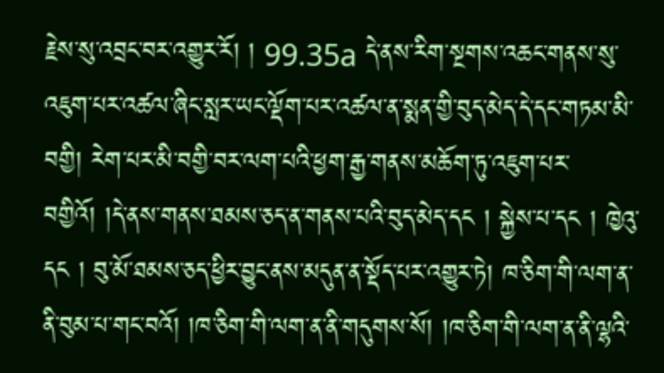རྗེས་སུ་འབྲང་བར་འགྱུར་རོ། ། 99.35a དེ་ནས་རིག་སྔགས་འཆང་གནས་སུ་འཇུག་པར་འཚལ་ཞིང་སླར་ཡང་ལྡོག་པར་འཚལ་ན་སྨན་གྱི་བུད་མེད་དེ་དང་གཏམ་མི་བགྱི། རེག་པར་མི་བགྱི་བར་ལག་པའི་ཕྱག་རྒྱ་གནས་མཆོག་ཏུ་འཇུག་པར་བགྱིའོ། །དེ་ནས་གནས་ཐམས་ཅད་ན་གནས་པའི་བུད་མེད་དང ། སྐྱེས་པ་དང ། ཁྱེའུ་དང ། བུ་མོ་ཐམས་ཅད་ཕྱིར་བྱུང་ནས་མདུན་ན་སྡོད་པར་འགྱུར་ཏེ། ཁ་ཅིག་གི་ལག་ན་ནི་བུམ་པ་གང་བའོ། །ཁ་ཅིག་གི་ལག་ན་ནི་གདུགས་སོ། །ཁ་ཅིག་གི་ལག་ན་ནི་ལྷའི་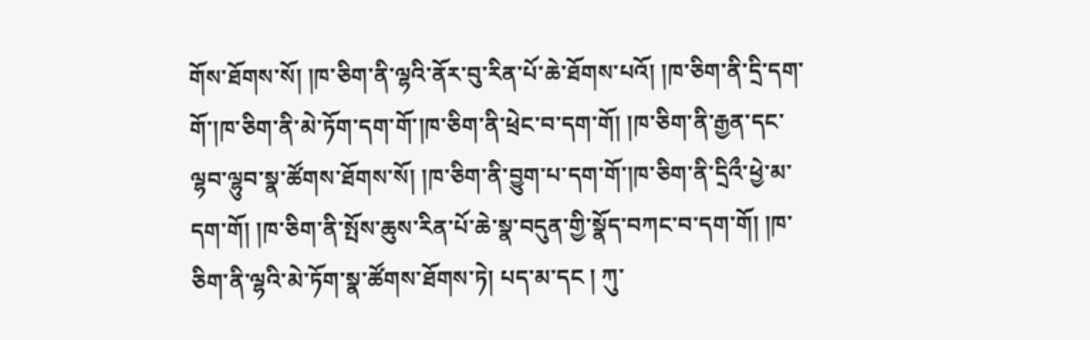གོས་ཐོགས་སོ། །ཁ་ཅིག་ནི་ལྷའི་ནོར་བུ་རིན་པོ་ཆེ་ཐོགས་པའོ། །ཁ་ཅིག་ནི་དྲི་དག་གོ་།ཁ་ཅིག་ནི་མེ་ཏོག་དག་གོ་།ཁ་ཅིག་ནི་ཕྲེང་བ་དག་གོ། །ཁ་ཅིག་ནི་རྒྱན་དང་ལྷབ་ལྷུབ་སྣ་ཚོགས་ཐོགས་སོ། །ཁ་ཅིག་ནི་བྱུག་པ་དག་གོ་།ཁ་ཅིག་ནི་དྲིའྀ་ཕྱེ་མ་དག་གོ། །ཁ་ཅིག་ནི་སྤོས་ཆུས་རིན་པོ་ཆེ་སྣ་བདུན་གྱི་སྣོད་བཀང་བ་དག་གོ། །ཁ་ཅིག་ནི་ལྷའི་མེ་ཏོག་སྣ་ཚོགས་ཐོགས་ཏེ། པད་མ་དང ། ཀུ་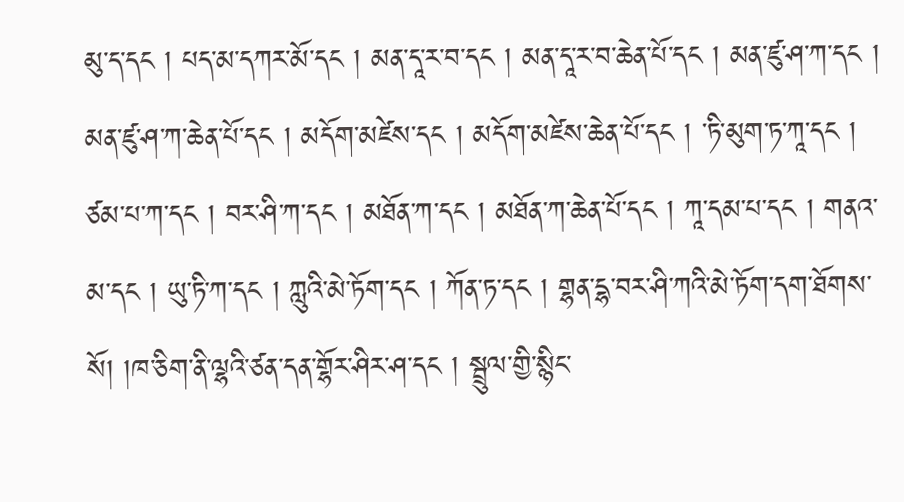མུ་ད་དང ། པད་མ་དཀར་མོ་དང ། མན་དཱ་ར་བ་དང ། མན་དཱ་ར་བ་ཆེན་པོ་དང ། མན་ཛུ་ཤ་ཀ་དང ། མན་ཛུ་ཤ་ཀ་ཆེན་པོ་དང ། མདོག་མཛེས་དང ། མདོག་མཛེས་ཆེན་པོ་དང ། ་ཏི་མུག་ཏ་ཀཱ་དང ། ཙམ་པ་ཀ་དང ། བར་ཤི་ཀ་དང ། མཐོན་ཀ་དང ། མཐོན་ཀ་ཆེན་པོ་དང ། ཀཱ་དམ་པ་དང ། གནའ་མ་དང ། ཡུ་ཏི་ཀ་དང ། ཀླུའི་མེ་ཏོག་དང ། ཀོན་ཏ་དང ། གྷན་དྷ་བར་ཤི་ཀའི་མེ་ཏོག་དག་ཐོགས་སོ། །ཁ་ཅིག་ནི་ལྷའི་ཙན་དན་གྷོར་ཤིར་ཤ་དང ། སྦྲུལ་གྱི་སྙིང་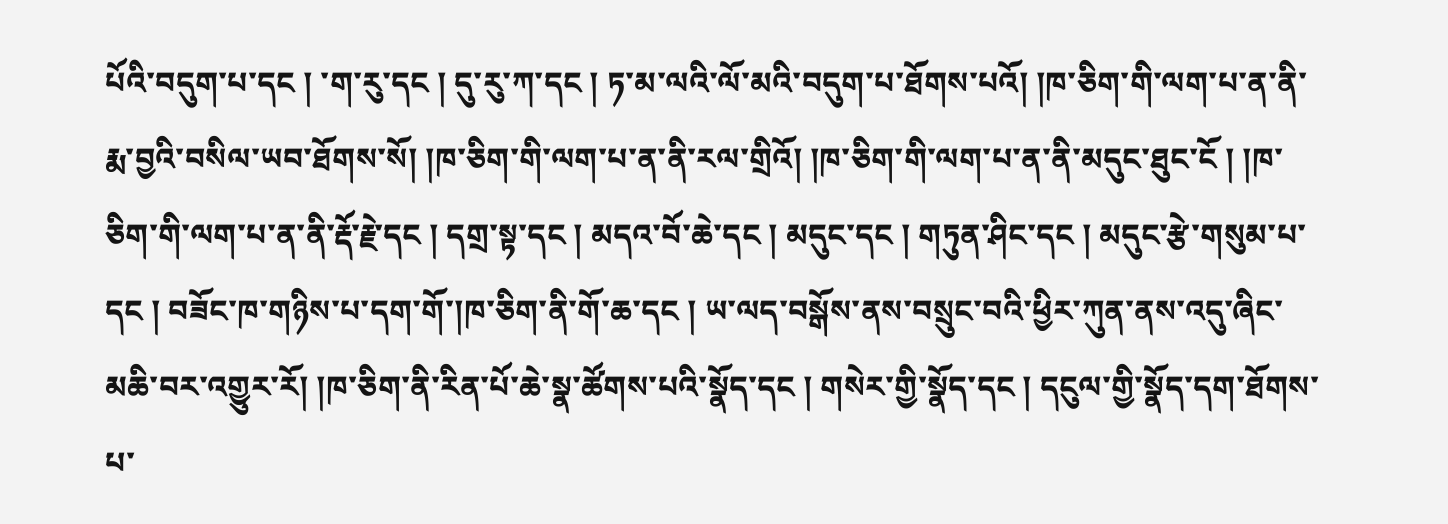པོའི་བདུག་པ་དང ། ་ག་རུ་དང ། དུ་རུ་ཀ་དང ། ཏ་མ་ལའི་ལོ་མའི་བདུག་པ་ཐོགས་པའོ། །ཁ་ཅིག་གི་ལག་པ་ན་ནི་རྨ་བྱའི་བསིལ་ཡབ་ཐོགས་སོ། །ཁ་ཅིག་གི་ལག་པ་ན་ནི་རལ་གྲིའོ། །ཁ་ཅིག་གི་ལག་པ་ན་ནི་མདུང་ཐུང་ངོ ། །ཁ་ཅིག་གི་ལག་པ་ན་ནི་རྡོ་རྗེ་དང ། དགྲ་སྟ་དང ། མདའ་བོ་ཆེ་དང ། མདུང་དང ། གཏུན་ཤིང་དང ། མདུང་རྩེ་གསུམ་པ་དང ། བཟོང་ཁ་གཉིས་པ་དག་གོ་།ཁ་ཅིག་ནི་གོ་ཆ་དང ། ཡ་ལད་བསྒོས་ནས་བསྲུང་བའི་ཕྱིར་ཀུན་ནས་འདུ་ཞིང་མཆི་བར་འགྱུར་རོ། །ཁ་ཅིག་ནི་རིན་པོ་ཆེ་སྣ་ཚོགས་པའི་སྣོད་དང ། གསེར་གྱི་སྣོད་དང ། དངུལ་གྱི་སྣོད་དག་ཐོགས་པ་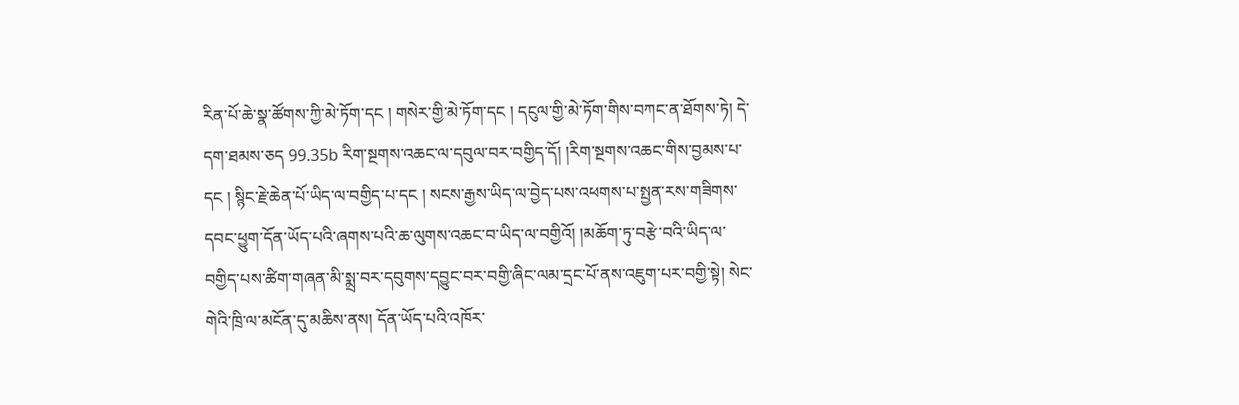རིན་པོ་ཆེ་སྣ་ཚོགས་ཀྱི་མེ་ཏོག་དང ། གསེར་གྱི་མེ་ཏོག་དང ། དངུལ་གྱི་མེ་ཏོག་གིས་བཀང་ན་ཐོགས་ཏེ། དེ་དག་ཐམས་ཅད 99.35b རིག་སྔགས་འཆང་ལ་དབུལ་བར་བགྱིད་དོ། །རིག་སྔགས་འཆང་གིས་བྱམས་པ་དང ། སྙིང་རྗེ་ཆེན་པོ་ཡིད་ལ་བགྱིད་པ་དང ། སངས་རྒྱས་ཡིད་ལ་བྱེད་པས་འཕགས་པ་སྤྱན་རས་གཟིགས་དབང་ཕྱུག་དོན་ཡོད་པའི་ཞགས་པའི་ཆ་ལུགས་འཆང་བ་ཡིད་ལ་བགྱིའོ། །མཆོག་ཏུ་བརྩེ་བའི་ཡིད་ལ་བགྱིད་པས་ཚིག་གཞན་མི་སྨྲ་བར་དབུགས་དབྱུང་བར་བགྱི་ཞིང་ལམ་དྲང་པོ་ནས་འཇུག་པར་བགྱི་སྟེ། སེང་གེའི་ཁྲི་ལ་མངོན་དུ་མཆིས་ནས། དོན་ཡོད་པའི་འཁོར་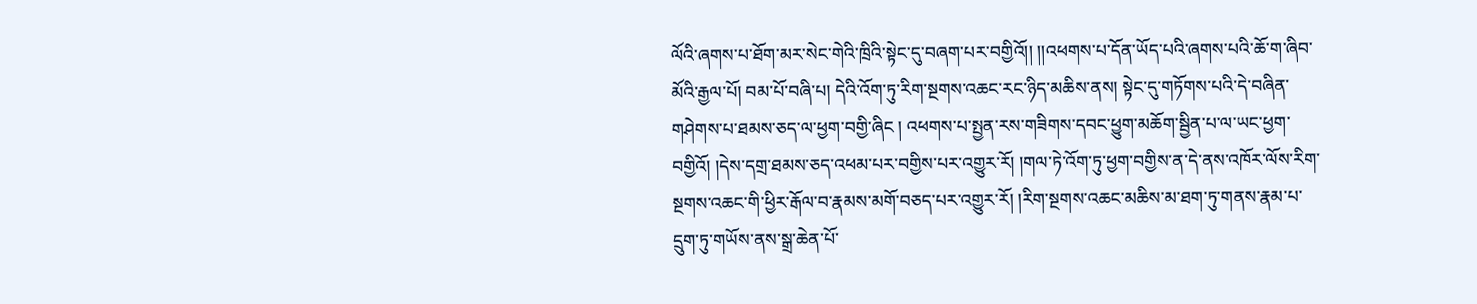ལོའི་ཞགས་པ་ཐོག་མར་སེང་གེའི་ཁྲིའི་སྟེང་དུ་བཞག་པར་བགྱིའོ།། །།འཕགས་པ་དོན་ཡོད་པའི་ཞགས་པའི་ཆོ་ག་ཞིབ་མོའི་རྒྱལ་པོ། བམ་པོ་བཞི་པ། དེའི་འོག་ཏུ་རིག་སྔགས་འཆང་རང་ཉིད་མཆིས་ནས། སྟེང་དུ་གཏོགས་པའི་དེ་བཞིན་གཤེགས་པ་ཐམས་ཅད་ལ་ཕྱག་བགྱི་ཞིང ། འཕགས་པ་སྤྱན་རས་གཟིགས་དབང་ཕྱུག་མཆོག་སྦྱིན་པ་ལ་ཡང་ཕྱག་བགྱིའོ། །དེས་དགྲ་ཐམས་ཅད་འཕམ་པར་བགྱིས་པར་འགྱུར་རོ། །གལ་ཏེ་འོག་ཏུ་ཕྱག་བགྱིས་ན་དེ་ནས་འཁོར་ལོས་རིག་སྔགས་འཆང་གི་ཕྱིར་རྒོལ་བ་རྣམས་མགོ་བཅད་པར་འགྱུར་རོ། །རིག་སྔགས་འཆང་མཆིས་མ་ཐག་ཏུ་གནས་རྣམ་པ་དྲུག་ཏུ་གཡོས་ནས་སྒྲ་ཆེན་པོ་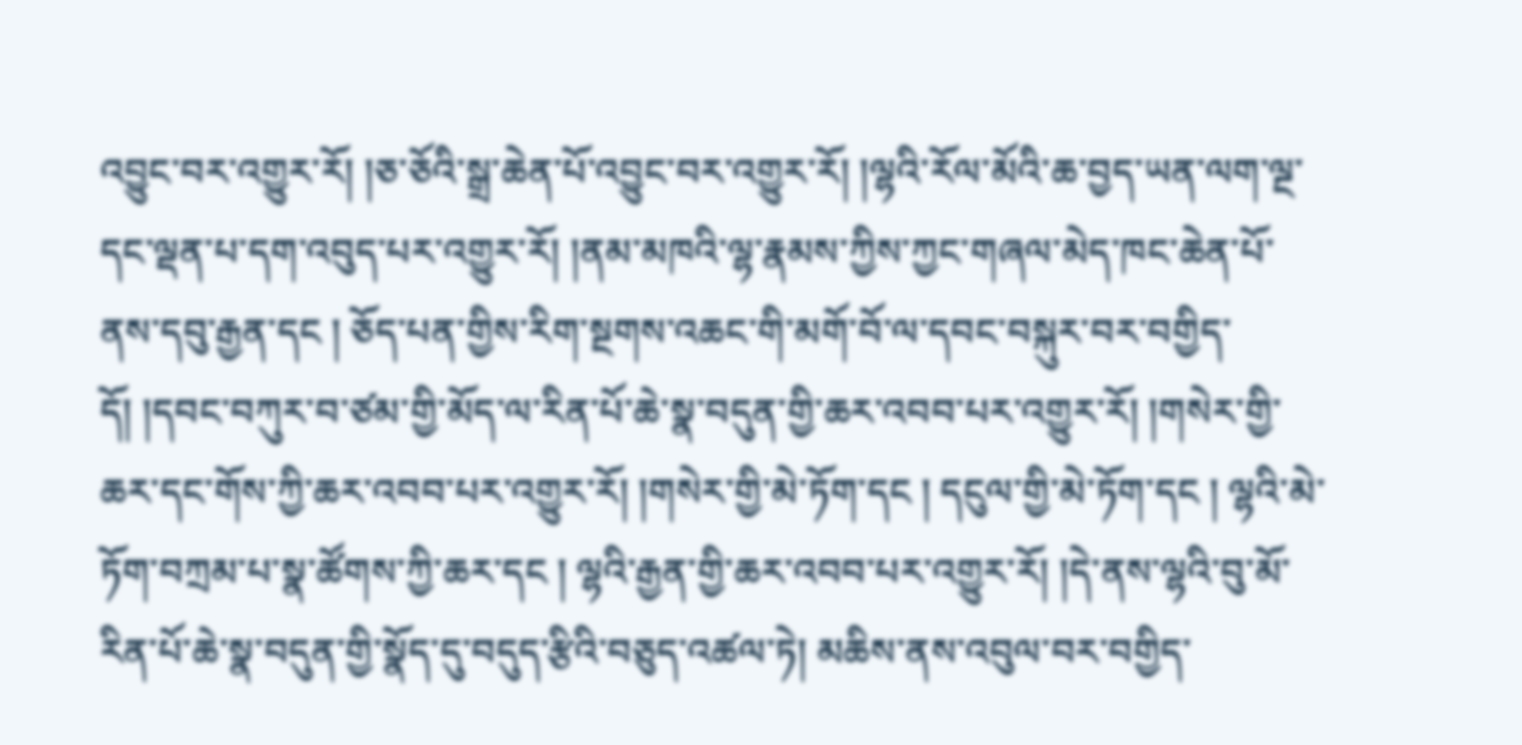འབྱུང་བར་འགྱུར་རོ། །ཅ་ཅོའི་སྒྲ་ཆེན་པོ་འབྱུང་བར་འགྱུར་རོ། །ལྷའི་རོལ་མོའི་ཆ་བྱད་ཡན་ལག་ལྔ་དང་ལྡན་པ་དག་འབུད་པར་འགྱུར་རོ། །ནམ་མཁའི་ལྷ་རྣམས་ཀྱིས་ཀྱང་གཞལ་མེད་ཁང་ཆེན་པོ་ནས་དབུ་རྒྱན་དང ། ཅོད་པན་གྱིས་རིག་སྔགས་འཆང་གི་མགོ་བོ་ལ་དབང་བསྐུར་བར་བགྱིད་དོ། །དབང་བཀུར་བ་ཙམ་གྱི་མོད་ལ་རིན་པོ་ཆེ་སྣ་བདུན་གྱི་ཆར་འབབ་པར་འགྱུར་རོ། །གསེར་གྱི་ཆར་དང་གོས་ཀྱི་ཆར་འབབ་པར་འགྱུར་རོ། །གསེར་གྱི་མེ་ཏོག་དང ། དངུལ་གྱི་མེ་ཏོག་དང ། ལྷའི་མེ་ཏོག་བཀྲམ་པ་སྣ་ཚོགས་ཀྱི་ཆར་དང ། ལྷའི་རྒྱན་གྱི་ཆར་འབབ་པར་འགྱུར་རོ། །དེ་ནས་ལྷའི་བུ་མོ་རིན་པོ་ཆེ་སྣ་བདུན་གྱི་སྣོད་དུ་བདུད་རྩིའི་བཅུད་འཚལ་ཏེ། མཆིས་ནས་འབུལ་བར་བགྱིད་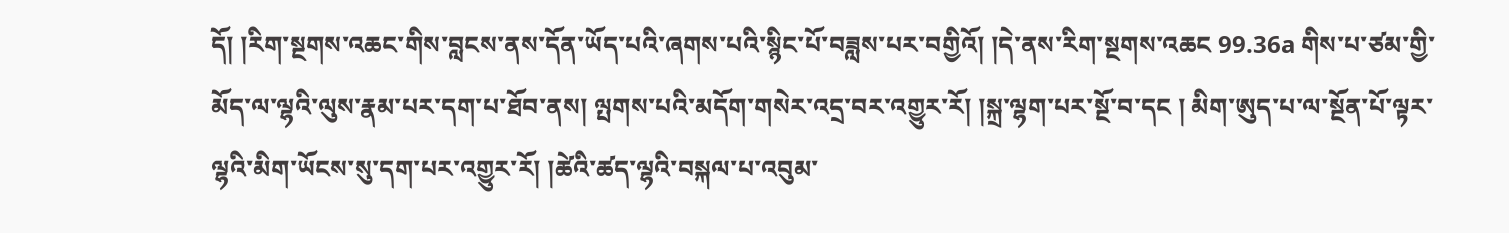དོ། །རིག་སྔགས་འཆང་གིས་བླངས་ནས་དོན་ཡོད་པའི་ཞགས་པའི་སྙིང་པོ་བཟླས་པར་བགྱིའོ། །དེ་ནས་རིག་སྔགས་འཆང 99.36a གིས་པ་ཙམ་གྱི་མོད་ལ་ལྷའི་ལུས་རྣམ་པར་དག་པ་ཐོབ་ནས། ལྤགས་པའི་མདོག་གསེར་འདྲ་བར་འགྱུར་རོ། །སྐྲ་ལྷག་པར་སྔོ་བ་དང ། མིག་ཨུད་པ་ལ་སྔོན་པོ་ལྟར་ལྷའི་མིག་ཡོངས་སུ་དག་པར་འགྱུར་རོ། །ཚེའི་ཚད་ལྷའི་བསྐལ་པ་འབུམ་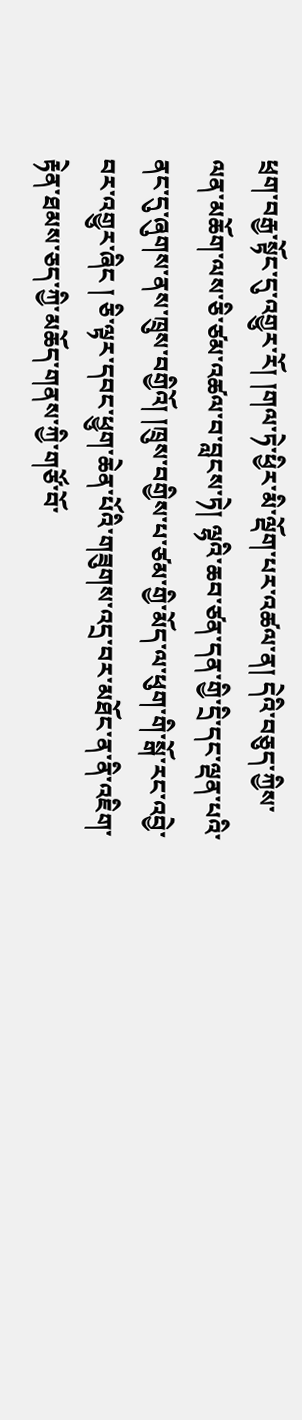ཕྲག་བརྒྱ་སྟོང་དུ་འགྱུར་རོ། །གལ་ཏེ་ཕྱིར་མི་ལྡོག་པར་འཚལ་ན། དེའི་བཅུད་ཀྱིས་ལན་མཆོག་ལས་ཅི་ཙམ་འཚལ་བ་བླངས་ཏེ། ལྷའི་ཆབ་ཙན་དན་གྱི་དྲི་དང་ལྡན་པའི་ནང་དུ་ཞུགས་ནས་ཁྲུས་བགྱིའོ། །ཁྲུས་བགྱིས་པ་ཙམ་གྱི་མོད་ལ་ཕུག་གི་སྒོ་རང་འབྱེ་བར་འགྱུར་ཞིང ། ཅི་ལྟར་དབང་ཕྱུག་ཆེན་པོའི་གཟུགས་འདྲ་བར་མཐོང་ན་ནི་འཇིག་རྟེན་ཐམས་ཅད་ཀྱི་མཆོད་གནས་ཀྱི་གཙོ་བོ་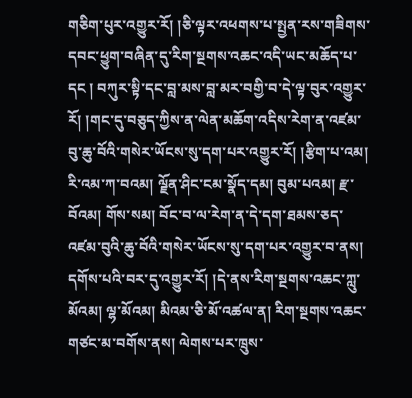གཅིག་པུར་འགྱུར་རོ། །ཅི་ལྟར་འཕགས་པ་སྤྱན་རས་གཟིགས་དབང་ཕྱུག་བཞིན་དུ་རིག་སྔགས་འཆང་འདི་ཡང་མཆོད་པ་དང ། བཀུར་སྟི་དང་བླ་མས་བླ་མར་བགྱི་བ་དེ་ལྟ་བུར་འགྱུར་རོ། །གང་དུ་བཅུད་ཀྱིས་ན་ལེན་མཆོག་འདིས་རེག་ན་འཛམ་བུ་ཆུ་བོའི་གསེར་ཡོངས་སུ་དག་པར་འགྱུར་རོ། །རྩིག་པ་འམ། རི་འམ་ཀ་བའམ། ལྗོན་ཤིང་ངམ་སྣོད་དམ། བུམ་པའམ། རྫ་བོའམ། གོས་སམ། བོང་བ་ལ་རེག་ན་དེ་དག་ཐམས་ཅད་འཛམ་བུའི་ཆུ་བོའི་གསེར་ཡོངས་སུ་དག་པར་འགྱུར་བ་ནས། དགོས་པའི་བར་དུ་འགྱུར་རོ། །དེ་ནས་རིག་སྔགས་འཆང་ཀླུ་མོའམ། ལྷ་མོའམ། མིའམ་ཅི་མོ་འཚལ་ན། རིག་སྔགས་འཆང་གཙང་མ་བགོས་ནས། ལེགས་པར་ཁྲུས་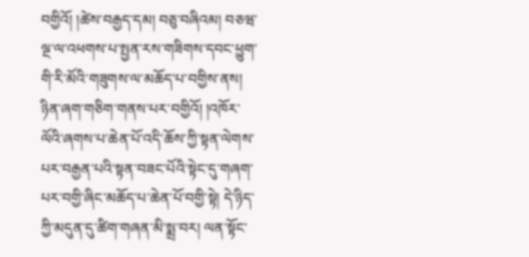བགྱིའོ། །ཚེས་བརྒྱད་དམ། བཅུ་བཞིའམ། བཅཝ་ལྔ་ལ་འཕགས་པ་སྤྱན་རས་གཟིགས་དབང་ཕྱུག་གི་རི་མོའི་གཟུགས་ལ་མཆོད་པ་བགྱིས་ནས། ཉིན་ཞག་གཅིག་གནས་པར་བགྱིའོ། །འཁོར་ལོའི་ཞགས་པ་ཆེན་པོ་འདི་ཆོས་ཀྱི་སྟན་ལེགས་པར་བརྒྱན་པའི་སྟན་བཟང་པོའི་སྟེང་དུ་གཞག་པར་བགྱི་ཞིང་མཆོད་པ་ཆེན་པོ་བགྱི་སྟེ། དེ་ཉིད་ཀྱི་མདུན་དུ་ཚིག་གཞན་མི་སྨྲ་བར། ལན་སྟོང་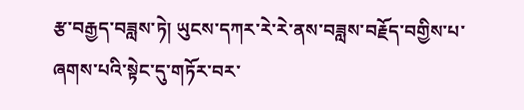རྩ་བརྒྱད་བཟླས་ཏེ། ཡུངས་དཀར་རེ་རེ་ནས་བཟླས་བརྗོད་བགྱིས་པ་ཞགས་པའི་སྟེང་དུ་གཏོར་བར་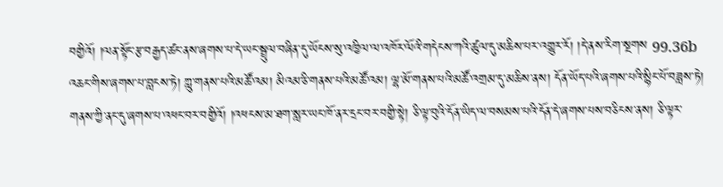བགྱིའོ། །ལན་སྟོང་རྩ་བརྒྱད་ཚང་ནས་ཞགས་པ་དེ་ཡང་སྦྲུལ་བཞིན་དུ་ཡོངས་སུ་འཁྱིལ་ལ་འཁོར་ལོའི་གདེངས་ཀའི་ཚུལ་དུ་མཆིས་པར་འགྱུར་རོ། །དེ་ནས་རིག་སྔགས 99.36b འཆང་གིས་ཞགས་པ་བླངས་ཏེ། ཀླུ་གནས་པའི་མཚོ་འམ། མིའམ་ཅི་གནས་པའི་མཚོ་འམ། ལྷ་མོ་གནས་པའི་མཚོ་འགྲམ་དུ་མཆིས་ནས། དོན་ཡོད་པའི་ཞགས་པའི་སྙིང་པོ་བཟླས་ཏེ། གནས་ཀྱི་ནང་དུ་ཞགས་པ་འཕང་བར་བགྱིའོ། །འཕངས་མ་ཐག་སླར་ཡང་ཁོ་ནར་དྲང་བར་བགྱི་སྟེ། ཅི་ལྟ་བུའི་དོན་ཡིད་ལ་བསམས་པའི་དོན་དེ་ཞགས་པས་བཅིངས་ནས། ཅི་ལྟར་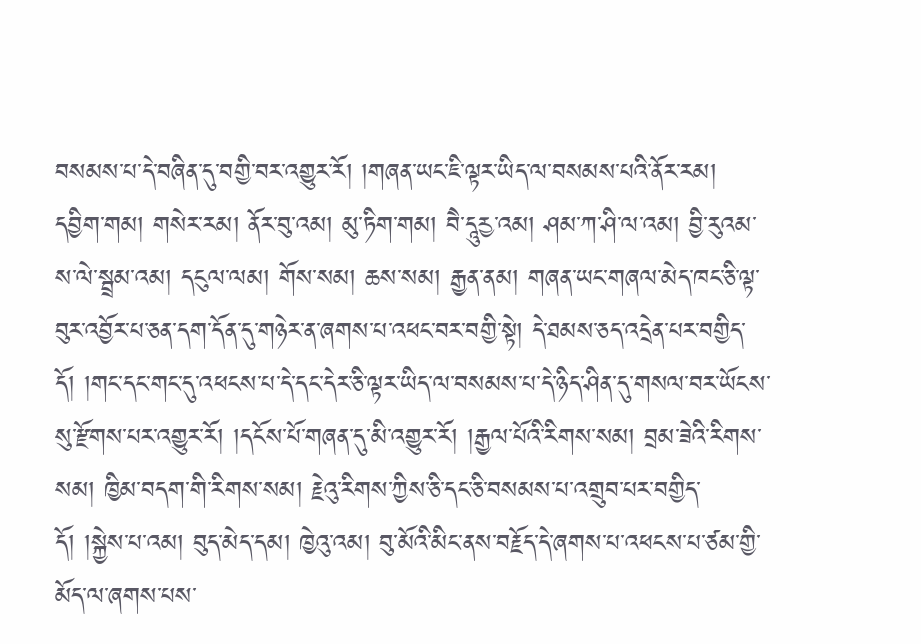བསམས་པ་དེ་བཞིན་དུ་བགྱི་བར་འགྱུར་རོ། །གཞན་ཡང་ཇི་ལྟར་ཡིད་ལ་བསམས་པའི་ནོར་རམ། དབྱིག་གམ། གསེར་རམ། ནོར་བུ་འམ། མུ་ཏིག་གམ། བཻ་དཱུརྱ་འམ། ཤམ་ཀ་ཤི་ལ་འམ། བྱི་རུའམ་ས་ལེ་སྦྲམ་འམ། དངུལ་ལམ། གོས་སམ། ཆས་སམ། རྒྱན་ནམ། གཞན་ཡང་གཞལ་མེད་ཁང་ཅི་ལྟ་བུར་འབྱོར་པ་ཅན་དག་དོན་དུ་གཉེར་ན་ཞགས་པ་འཕང་བར་བགྱི་སྟེ། དེ་ཐམས་ཅད་འདྲེན་པར་བགྱིད་དོ། །གང་དང་གང་དུ་འཕངས་པ་དེ་དང་དེར་ཅི་ལྟར་ཡིད་ལ་བསམས་པ་དེ་ཉིད་ཤིན་དུ་གསལ་བར་ཡོངས་སུ་རྫོགས་པར་འགྱུར་རོ། །དངོས་པོ་གཞན་དུ་མི་འགྱུར་རོ། །རྒྱལ་པོའི་རིགས་སམ། བྲམ་ཟེའི་རིགས་སམ། ཁྱིམ་བདག་གི་རིགས་སམ། རྗེའུ་རིགས་ཀྱིས་ཅི་དང་ཅི་བསམས་པ་འགྲུབ་པར་བགྱིད་དོ། །སྐྱེས་པ་འམ། བུད་མེད་དམ། ཁྱེའུ་འམ། བུ་མོའི་མིང་ནས་བརྗོད་དེ་ཞགས་པ་འཕངས་པ་ཙམ་གྱི་མོད་ལ་ཞགས་པས་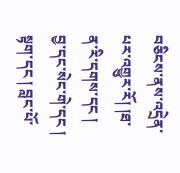བཅིངས་ནས་འདྲེན་པར་འགྱུར་རོ། །ཐ་ན་རི་དགས་དང ། བྱ་དང་སེང་གེ་དང ། སྟག་དང ། བླང་པོ་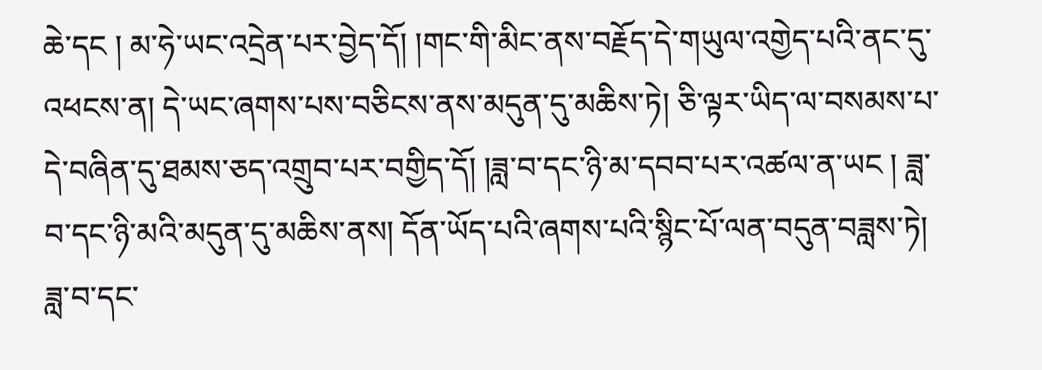ཆེ་དང ། མ་ཧེ་ཡང་འདྲེན་པར་བྱེད་དོ། །གང་གི་མིང་ནས་བརྗོད་དེ་གཡུལ་འགྱེད་པའི་ནང་དུ་འཕངས་ན། དེ་ཡང་ཞགས་པས་བཅིངས་ནས་མདུན་དུ་མཆིས་ཏེ། ཅི་ལྟར་ཡིད་ལ་བསམས་པ་དེ་བཞིན་དུ་ཐམས་ཅད་འགྲུབ་པར་བགྱིད་དོ། །ཟླ་བ་དང་ཉི་མ་དབབ་པར་འཚལ་ན་ཡང ། ཟླ་བ་དང་ཉི་མའི་མདུན་དུ་མཆིས་ནས། དོན་ཡོད་པའི་ཞགས་པའི་སྙིང་པོ་ལན་བདུན་བཟླས་ཏེ། ཟླ་བ་དང་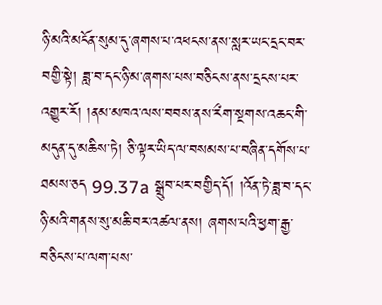ཉི་མའི་མངོན་སུམ་དུ་ཞགས་པ་འཕངས་ནས་སླར་ཡང་དྲང་བར་བགྱི་སྟེ། ཟླ་བ་དང་ཉི་མ་ཞགས་པས་བཅིངས་ནས་དྲངས་པར་འགྱུར་རོ། །ནམ་མཁའ་ལས་བབས་ནས་རྀག་སྔགས་འཆང་གི་མདུན་དུ་མཆིས་ཏེ། ཅི་ལྟར་ཡིད་ལ་བསམས་པ་བཞིན་དགོས་པ་ཐམས་ཅད 99.37a སྒྲུབ་པར་བགྱིད་དོ། །འོན་ཏེ་ཟླ་བ་དང་ཉི་མའི་གནས་སུ་མཆི་བར་འཚལ་ནས། ཞགས་པའི་ཕྱག་རྒྱ་བཅིངས་པ་ལག་པས་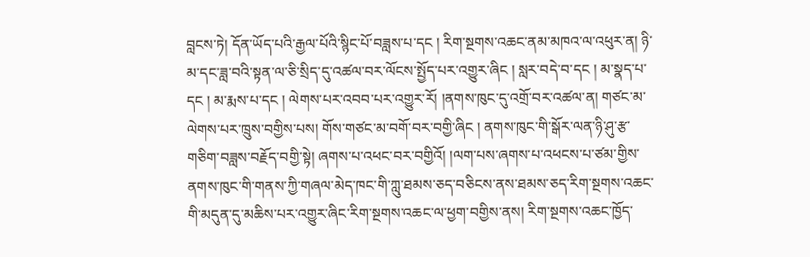བླངས་ཏེ། དོན་ཡོད་པའི་རྒྱལ་པོའི་སྙིང་པོ་བཟླས་པ་དང ། རིག་སྔགས་འཆང་ནམ་མཁའ་ལ་འཕུར་ན། ཉི་མ་དང་ཟླ་བའི་སྟན་ལ་ཅི་སྲིད་དུ་འཚལ་བར་ལོངས་སྤྱོད་པར་འགྱུར་ཞིང ། སླར་བདེ་བ་དང ། མ་སྣད་པ་དང ། མ་རྨས་པ་དང ། ལེགས་པར་འབབ་པར་འགྱུར་རོ། །ནགས་ཁུང་དུ་འགྲོ་བར་འཚལ་ན། གཙང་མ་ལེགས་པར་ཁྲུས་བགྱིས་པས། གོས་གཙང་མ་བགོ་བར་བགྱི་ཞིང ། ནགས་ཁུང་གི་སྒོར་ལན་ཉི་ཤུ་རྩ་གཅིག་བཟླས་བརྗོད་བགྱི་སྟེ། ཞགས་པ་འཕང་བར་བགྱིའོ། །ལག་པས་ཞགས་པ་འཕངས་པ་ཙམ་གྱིས་ནགས་ཁུང་གི་གནས་ཀྱི་གཞལ་མེད་ཁང་གི་ཀླུ་ཐམས་ཅད་བཅིངས་ནས་ཐམས་ཅད་རིག་སྔགས་འཆང་གི་མདུན་དུ་མཆིས་པར་འགྱུར་ཞིང་རིག་སྔགས་འཆང་ལ་ཕྱག་བགྱིས་ནས། རིག་སྔགས་འཆང་ཁྱོད་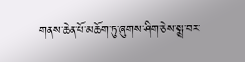གནས་ཆེན་པོ་མཆོག་ཏུ་ཞུགས་ཤིག་ཅེས་སྨྲ་བར་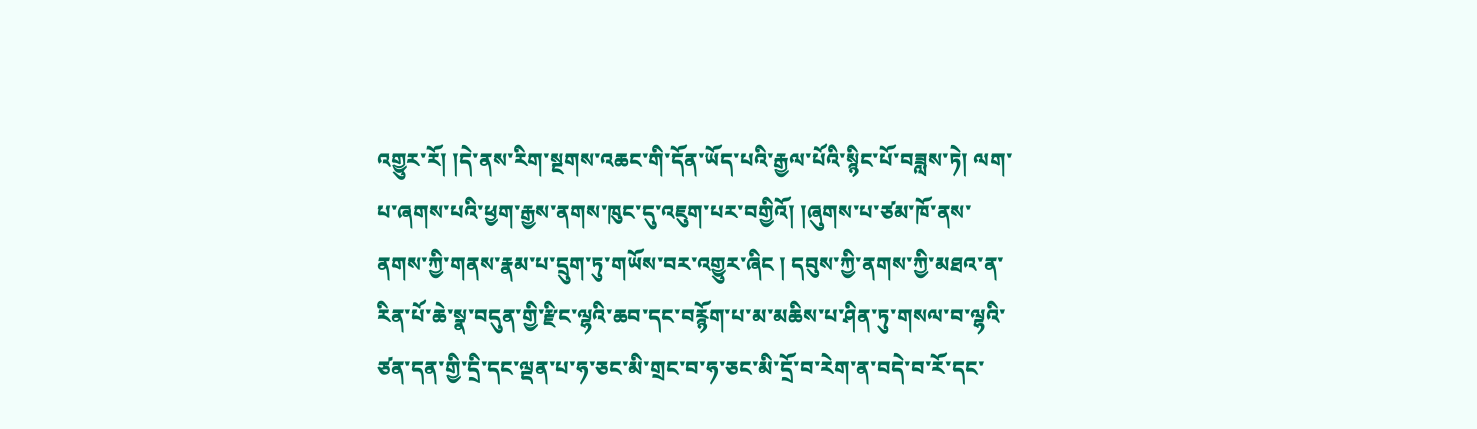འགྱུར་རོ། །དེ་ནས་རིག་སྔགས་འཆང་གི་དོན་ཡོད་པའི་རྒྱལ་པོའི་སྙིང་པོ་བཟླས་ཏེ། ལག་པ་ཞགས་པའི་ཕྱག་རྒྱས་ནགས་ཁུང་དུ་འཇུག་པར་བགྱིའོ། །ཞུགས་པ་ཙམ་ཁོ་ནས་ནགས་ཀྱི་གནས་རྣམ་པ་དྲུག་ཏུ་གཡོས་བར་འགྱུར་ཞིང ། དབུས་ཀྱི་ནགས་ཀྱི་མཐའ་ན་རིན་པོ་ཆེ་སྣ་བདུན་གྱི་རྫིང་ལྷའི་ཆབ་དང་བརྙོག་པ་མ་མཆིས་པ་ཤིན་ཏུ་གསལ་བ་ལྷའི་ཙན་དན་གྱི་དྲི་དང་ལྡན་པ་ཧ་ཅང་མི་གྲང་བ་ཧ་ཅང་མི་དྲོ་བ་རེག་ན་བདེ་བ་རོ་དང་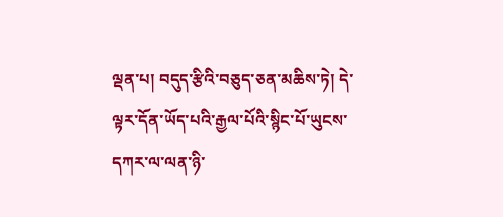ལྡན་པ། བདུད་རྩིའི་བཅུད་ཅན་མཆིས་ཏེ། དེ་ལྟར་དོན་ཡོད་པའི་རྒྱལ་པོའི་སྙིང་པོ་ཡུངས་དཀར་ལ་ལན་ཉི་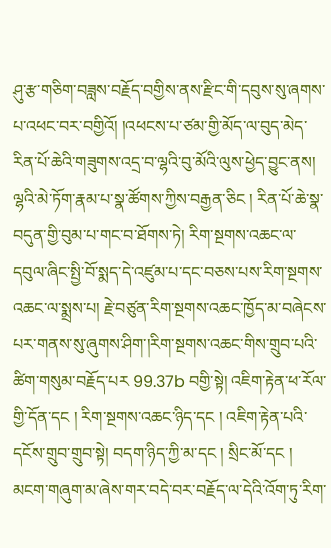ཤུ་རྩ་གཅིག་བཟླས་བརྗོད་བགྱིས་ནས་རྫིང་གི་དབུས་སུ་ཞགས་པ་འཕང་བར་བགྱིའོ། །འཕངས་པ་ཙམ་གྱི་མོད་ལ་བུད་མེད་རིན་པོ་ཆེའི་གཟུགས་འདྲ་བ་ལྷའི་བུ་མོའི་ལུས་ཕྱེད་བྱུང་ནས། ལྷའི་མེ་ཏོག་རྣམ་པ་སྣ་ཚོགས་ཀྱིས་བརྒྱན་ཅིང ། རིན་པོ་ཆེ་སྣ་བདུན་གྱི་བུམ་པ་གང་བ་ཐོགས་ཏེ། རིག་སྔགས་འཆང་ལ་དབུལ་ཞིང་སྤྱི་བོ་སྨད་དེ་འཛུམ་པ་དང་བཅས་པས་རིག་སྔགས་འཆང་ལ་སྨྲས་པ། རྗེ་བཙུན་རིག་སྔགས་འཆང་ཁྱོད་མ་བཞེངས་པར་གནས་སུ་ཞུགས་ཤིག་།རིག་སྔགས་འཆང་གིས་གྲུབ་པའི་ཚིག་གསུམ་བརྗོད་པར 99.37b བགྱི་སྟེ། འཇིག་རྟེན་ཕ་རོལ་གྱི་དོན་དང ། རིག་སྔགས་འཆང་ཉིད་དང ། འཇིག་རྟེན་པའི་དངོས་གྲུབ་གྲུབ་སྟེ། བདག་ཉིད་ཀྱི་མ་དང ། སྲིང་མོ་དང ། མངག་གཞུག་མ་ཞེས་གར་བདེ་བར་བརྗོད་ལ་དེའི་འོག་ཏུ་རིག་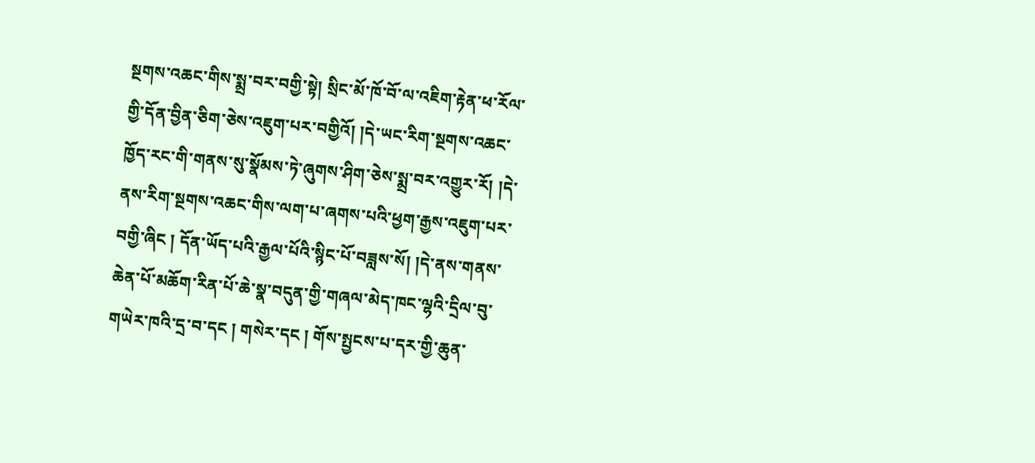སྔགས་འཆང་གིས་སྨྲ་བར་བགྱི་སྟེ། སྲིང་མོ་ཁོ་བོ་ལ་འཇིག་རྟེན་ཕ་རོལ་གྱི་དོན་བྱིན་ཅིག་ཅེས་འཇུག་པར་བགྱིའོ། །དེ་ཡང་རིག་སྔགས་འཆང་ཁྱོད་རང་གི་གནས་སུ་སྣོམས་ཏེ་ཞུགས་ཤིག་ཅེས་སྨྲ་བར་འགྱུར་རོ། །དེ་ནས་རིག་སྔགས་འཆང་གིས་ལག་པ་ཞགས་པའི་ཕྱག་རྒྱས་འཇུག་པར་བགྱི་ཞིང ། དོན་ཡོད་པའི་རྒྱལ་པོའི་སྙིང་པོ་བཟླས་སོ། །དེ་ནས་གནས་ཆེན་པོ་མཆོག་རིན་པོ་ཆེ་སྣ་བདུན་གྱི་གཞལ་མེད་ཁང་ལྷའི་དྲིལ་བུ་གཡེར་ཁའི་དྲ་བ་དང ། གསེར་དང ། གོས་སྤྱངས་པ་དར་གྱི་ཆུན་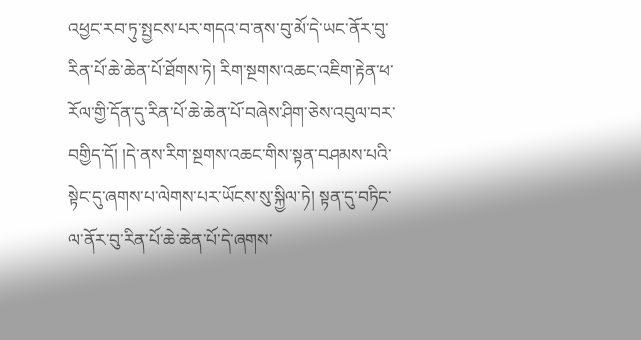འཕྱང་རབ་ཏུ་སྤྱངས་པར་གདའ་བ་ནས་བུ་མོ་དེ་ཡང་ནོར་བུ་རིན་པོ་ཆེ་ཆེན་པོ་ཐོགས་ཏེ། རིག་སྔགས་འཆང་འཇིག་རྟེན་ཕ་རོལ་གྱི་དོན་དུ་རིན་པོ་ཆེ་ཆེན་པོ་བཞེས་ཤིག་ཅེས་འབུལ་བར་བགྱིད་དོ། །དེ་ནས་རིག་སྔགས་འཆང་གིས་སྟན་བཤམས་པའི་སྟེང་དུ་ཞགས་པ་ལེགས་པར་ཡོངས་སུ་སྐྱིལ་ཏེ། སྟན་དུ་བཏིང་ལ་ནོར་བུ་རིན་པོ་ཆེ་ཆེན་པོ་དེ་ཞགས་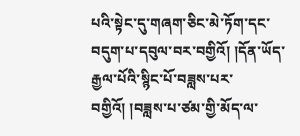པའི་སྟེང་དུ་གཞག་ཅིང་མེ་ཏོག་དང་བདུག་པ་དབུལ་བར་བགྱིའོ། །དོན་ཡོད་རྒྱལ་པོའི་སྙིང་པོ་བཟླས་པར་བགྱིའོ། །བཟླས་པ་ཙམ་གྱི་མོད་ལ་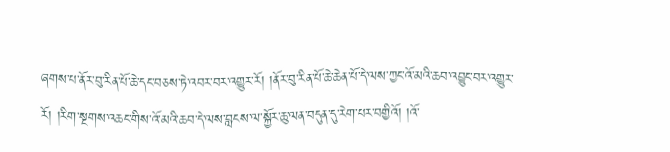ཞགས་པ་ནོར་བུ་རིན་པོ་ཆེ་དང་བཅས་ཏེ་འབར་བར་འགྱུར་རོ། །ནོར་བུ་རིན་པོ་ཆེ་ཆེན་པོ་དེ་ལས་ཀྱང་འོ་མའི་ཆབ་འབྱུང་བར་འགྱུར་རོ། །རིག་སྔགས་འཆང་གིས་འོ་མའི་ཆབ་དེ་ལས་བླངས་ལ་སྐྱོར་ཆུ་ལན་བདུན་དུ་རེག་པར་བགྱིའོ། །འོ་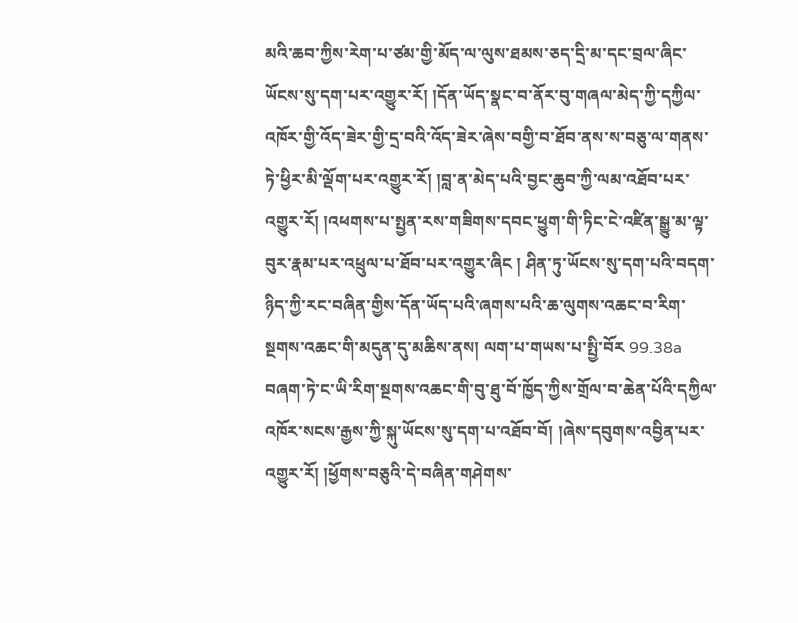མའི་ཆབ་ཀྱིས་རེག་པ་ཙམ་གྱི་མོད་ལ་ལུས་ཐམས་ཅད་དྲི་མ་དང་བྲལ་ཞིང་ཡོངས་སུ་དག་པར་འགྱུར་རོ། །དོན་ཡོད་སྣང་བ་ནོར་བུ་གཞལ་མེད་ཀྱི་དཀྱིལ་འཁོར་གྱི་འོད་ཟེར་གྱི་དྲ་བའི་འོད་ཟེར་ཞེས་བགྱི་བ་ཐོབ་ནས་ས་བཅུ་ལ་གནས་ཏེ་ཕྱིར་མི་ལྡོག་པར་འགྱུར་རོ། །བླ་ན་མེད་པའི་བྱང་ཆུབ་ཀྱི་ལམ་འཐོབ་པར་འགྱུར་རོ། །འཕགས་པ་སྤྱན་རས་གཟིགས་དབང་ཕྱུག་གི་ཏིང་ངེ་འཛིན་སྒྱུ་མ་ལྟ་བུར་རྣམ་པར་འཕྲུལ་པ་ཐོབ་པར་འགྱུར་ཞིང ། ཤིན་ཏུ་ཡོངས་སུ་དག་པའི་བདག་ཉིད་ཀྱི་རང་བཞིན་གྱིས་དོན་ཡོད་པའི་ཞགས་པའི་ཆ་ལུགས་འཆང་བ་རིག་སྔགས་འཆང་གི་མདུན་དུ་མཆིས་ནས། ལག་པ་གཡས་པ་སྤྱི་བོར 99.38a བཞག་ཏེ་ང་ཡི་རིག་སྔགས་འཆང་གི་བུ་ཐུ་བོ་ཁྱོད་ཀྱིས་གྲོལ་བ་ཆེན་པོའི་དཀྱིལ་འཁོར་སངས་རྒྱས་ཀྱི་སྐུ་ཡོངས་སུ་དག་པ་འཐོབ་བོ། །ཞེས་དབུགས་འབྱིན་པར་འགྱུར་རོ། །ཕྱོགས་བཅུའི་དེ་བཞིན་གཤེགས་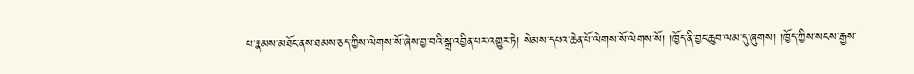པ་རྣམས་མཐོང་ནས་ཐམས་ཅད་ཀྱིས་ལེགས་སོ་ཞེས་བྱ་བའི་སྒྲ་འབྱིན་པར་འགྱུར་ཏེ། སེམས་དཔའ་ཆེན་པོ་ལེགས་སོ་ལེགས་སོ། །ཁྱོད་ནི་བྱང་ཆུབ་ལམ་དུ་ཞུགས། །ཁྱོད་ཀྱིས་སངས་རྒྱས་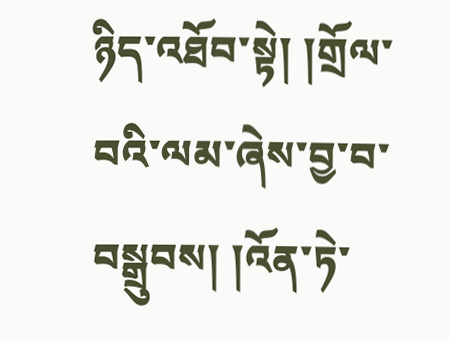ཉིད་འཐོབ་སྟེ། །གྲོལ་བའི་ལམ་ཞེས་བྱ་བ་བསྒྲུབས། །འོན་ཏེ་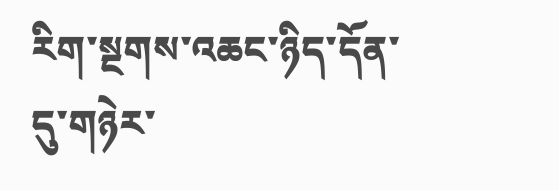རིག་སྔགས་འཆང་ཉིད་དོན་དུ་གཉེར་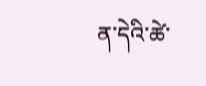ན་དེའི་ཚེ་